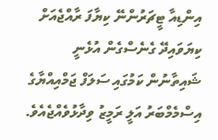އިންޑިއާ ޓީޗަރުންނޭ ކިޔާފަ ރާއްޖެއަށް ކިޔަވައިދޭ ގެނެސްގެން އުޅެނީ ޝައިތާނުން ކަމުގައި ސަލަފް ޖަމްއިއްޔާގެ އިސްމެމްބަރު އަލީ ރަމީޒު ވިދާޅުވެއްޖެއެވެ.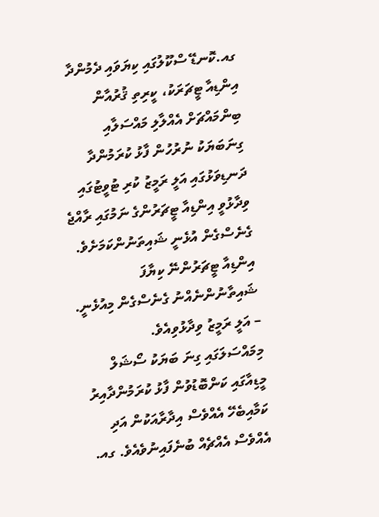ގއ.ކޮނޑޭ ސްކޫލުގައި ކިޔަވައި ދެމުންދާ އިންޑިއާ ޓީޗަރަކު، ކީރިތި ޤުރުއާން ބިންމައްޗަށް އެއްލާލި މައްސަލާއި ގިނަބަޔަކު ނުރުހުން ފާޅު ކުރަމުންދާ ދަނޑިވަޅުގައި އަލީ ރަމީޒު ކުރި ޓުވީޓުގައި ވިދާޅުވީ އިންޑިއާ ޓީޗަރުންގެ ނަމުގައި ރާއްޖެ ގެނެސްގެން އުޅެނީ ޝައިތަނުންކަމަށެވެ.
އިންޑިއާ ޓީޗަރުންނޭ ކިޔާފަ ޝައިތާނުންނެއްނު ގެނެސްގެން މިއުޅެނީ.
– އަލީ ރަމީޒު ވިދާޅުވިއެވެ.
މިމައްސަލަގައި ގިނަ ބަޔަކު ސޯޝަލް މީޑިއާގައި ކަންބޮޑުވުން ފާޅު ކުރަމުންދާއިރު ކަމާއިބެހޭ އެއްވެސް އިދާރާއަކުން އަދި އެއްވެސް އެއްޗެއް ބުނެފައިނުވެއެވެ. ގއ.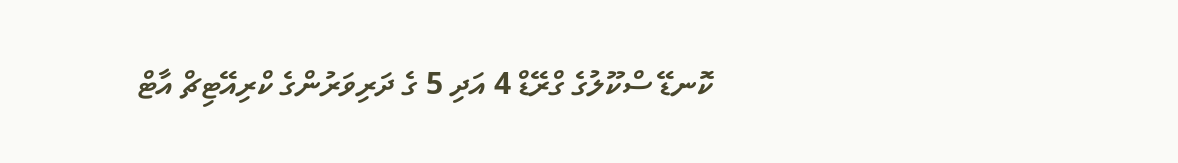ކޮނޑޭ ސްކޫލުގެ ގްރޭޑް 4 އަދި 5 ގެ ދަރިވަރުންގެ ކްރިއޭޓިޗް އާޓް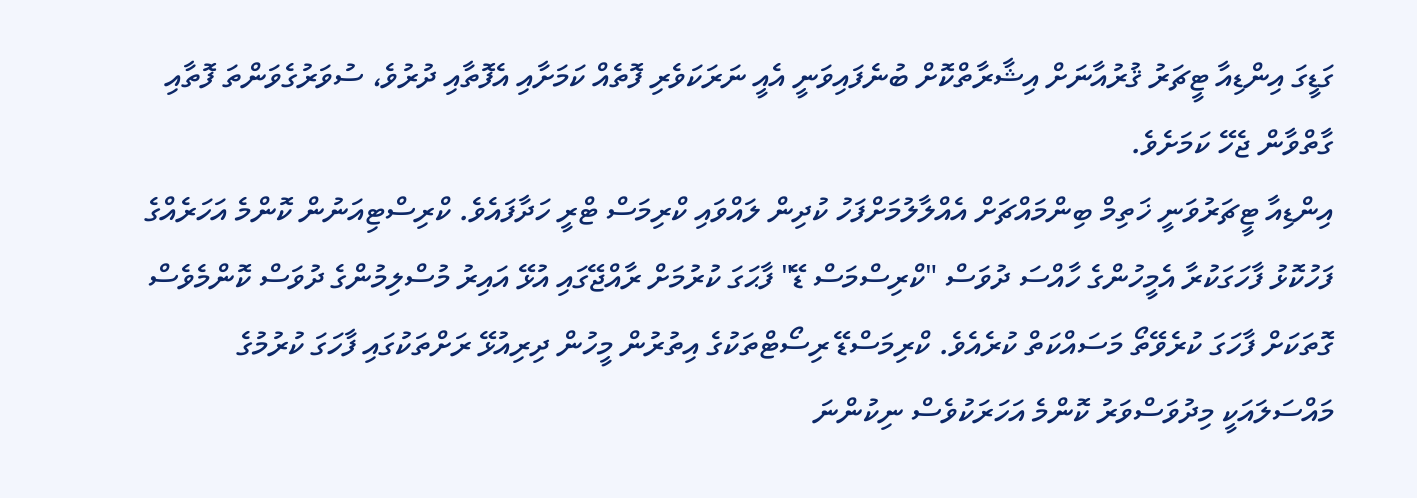ގަޑީގަ އިންޑިއާ ޓީޗަރު ޤުރުއާނަށް އިޝާރާތްކޮށް ބުނެފައިވަނީ އެއީ ނަރަކަވެރި ފޮތެއް ކަމަށާއި އެފޮތާއި ދުރުވެ، ސުވަރުގެވަންތަ ފޮތާއި ގާތްވާން ޖެހޭ ކަމަށެވެ.
އިންޑިއާ ޓީޗަރުވަނީ ޚަތިމް ބިންމައްޗަށް އެއްލާލުމަށްފަހު ކުދިން ލައްވައި ކްރިމަސް ޓްރީ ހަދާފައެވެ. ކްރިސްޓިއަނުން ކޮންމެ އަހަރެއްގެ ފަހުކޮޅު ފާހަގަކުރާ އެމީހުންގެ ހާއްސަ ދުވަސް "ކްރިސްމަސް ޑޭ" ފާޙަގަ ކުރުމަށް ރާއްޖޭގައި އުޅޭ އައިރު މުސްލިމުންގެ ދުވަސް ކޮންމެވެސް ގޮތަކަށް ފާހަގަ ކުރެވޭތޯ މަސައްކަތް ކުރެއެވެ. ކްރިމަސްޑޭ ރިސޯޓްތަކުގެ އިތުރުން މީހުން ދިރިއުޅޭ ރަށްތަކުގައި ފާހަގަ ކުރުމުގެ މައްސަލައަކީ މިދުވަސްވަރު ކޮންމެ އަހަރަކުވެސް ނިކުންނަ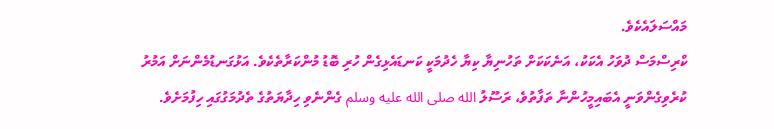މައްސަލައެކެވެ.
ކްރިސްމަސް ދުވަހު އެކަކު، އަނެކަކަށް ތަހުނިޔާ ކިޔާ ހެދުމަކީ ކަނޑައެޅިގެން ހުރި ބޮޑު މުންކަރާތެކެވެ. އަޅުގަނޑުމެންނަށް އަމުރު ކުރެވިގެންވަނީ އެބައިމީހުންނާ ތަފާތުވެ، ރަސޫލު الله صلى الله عليه وسلم ގެންނެވި ހިދާޔަތުގެ ތެދުމަގުގައި ހިފުމަށެވެ.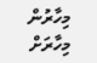މިހާރުން މިހާރަށް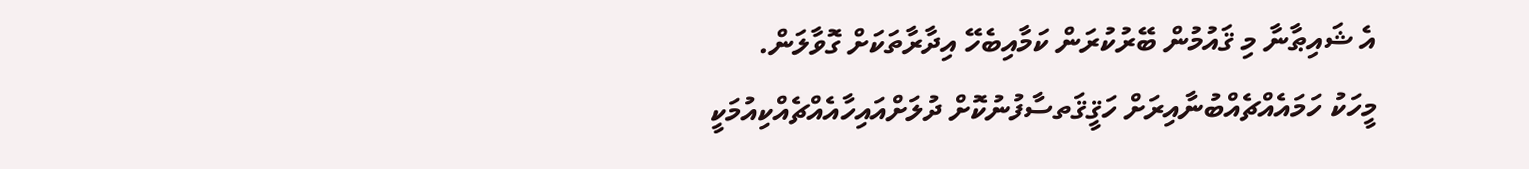އެ ޝައިޠާނާ މި ޤައުމުން ބޭރުކުރަން ކަމާއިބެހޭ އިދާރާތަކަށް ގޮވާލަން.
މީހަކު ހަމައެއްޗެއްބުނާއިރަށް ހަޤީޤަތސާފުނުކޮށް ދުލަށްއައިހާއެއްޗެއްކިއުމަކީ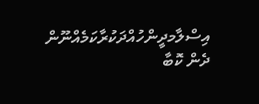އިސްލާމދީންހުއްދަކުރާކަމެއްނޫން
ދެން ކޮބާ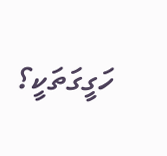ހަގީގަތަކީ؟